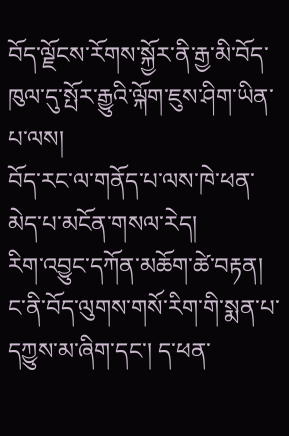བོད་ལྗོངས་རོགས་སྐྱོར་ནི་རྒྱ་མི་བོད་ཁུལ་དུ་སྤོར་རྒྱུའི་ལྐོག་ཇུས་ཤིག་ཡིན་པ་ལས།
བོད་རང་ལ་གནོད་པ་ལས་ཁེ་ཕན་མེད་པ་མངོན་གསལ་རེད།
རིག་འབྱུང་དཀོན་མཆོག་ཚེ་བརྟན།
ང་ནི་བོད་ལུགས་གསོ་རིག་གི་སྨན་པ་དཀྱུས་མ་ཞིག་དང་། ད་ཕན་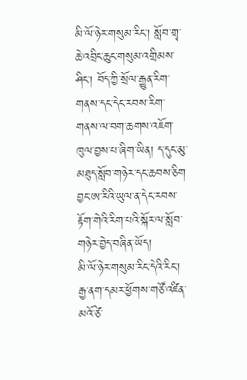མི་ལོ་ཉེར་གསུམ་རིང་། སློབ་གྲྭ་ཆེ་འབྲིང་ཆུང་གསུམ་འགྲིམས་ཤིང་། བོད་ཀྱི་སྲོལ་རྒྱུན་རིག་གནས་དང་དེང་རབས་རིག་གནས་ལ་བག་ཆགས་འཇོག་ཁུལ་བྱས་པ་ཞིག་ཡིན། ད་དུང་མུ་མཐུད་སློབ་གཉེར་དང་ཆབས་ཅིག བྱང་ཨ་རིའི་ཡུལ་ན་དེང་རབས་རྟོག་གེའི་རིག་པའི་སྐོར་ལ་སློབ་གཉེར་བྱེད་བཞིན་ཡོད།
མི་ལོ་ཉེར་གསུམ་རིང་དེའི་རིང་། རྒྱ་ནག་དམར་ཕྱོགས་གཙོ་འཛིན་མའོ་ཙེ་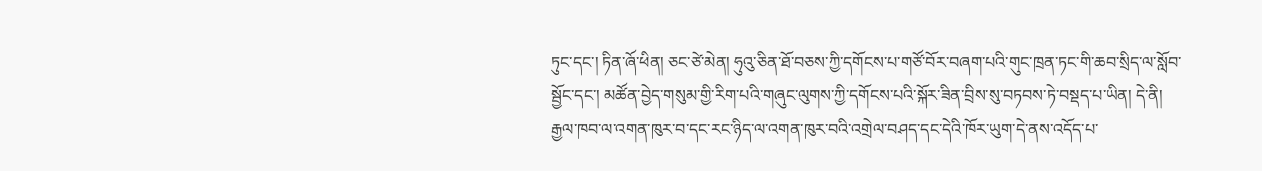ཏུང་དང་། ཏིན་ཞོ་ཕིན། ཅང་ཙེ་མེན། ཧུའུ་ཅིན་ཐོ་བཅས་ཀྱི་དགོངས་པ་གཙོ་བོར་བཞག་པའི་གུང་ཁྲན་ཏང་གི་ཆབ་སྲིད་ལ་སློབ་སྦྱོང་དང་། མཚོན་བྱེད་གསུམ་གྱི་རིག་པའི་གཞུང་ལུགས་ཀྱི་དགོངས་པའི་སྐོར་ཟིན་བྲིས་སུ་བཏབས་ཏེ་བསྡད་པ་ཡིན། དེ་ནི། རྒྱལ་ཁབ་ལ་འགན་ཁུར་བ་དང་རང་ཉིད་ལ་འགན་ཁུར་བའི་འགྲེལ་བཤད་དང་དེའི་ཁོར་ཡུག་དེ་ནས་འདོད་པ་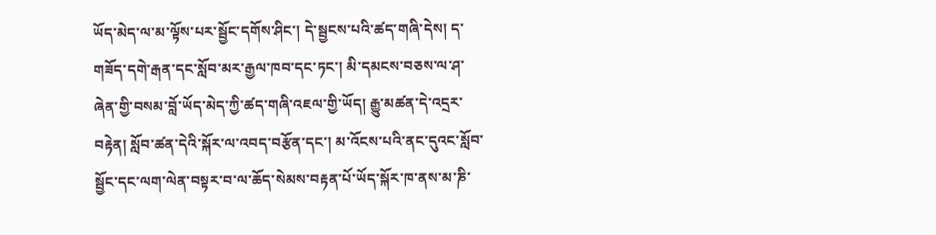ཡོད་མེད་ལ་མ་ལྟོས་པར་སྦྱོང་དགོས་ཤིང་། དེ་སྦྱངས་པའི་ཚད་གཞི་དེས། ད་གཟོད་དགེ་རྒན་དང་སློབ་མར་རྒྱལ་ཁབ་དང་ཏང་། མི་དམངས་བཅས་ལ་ཤ་ཞེན་གྱི་བསམ་བློ་ཡོད་མེད་ཀྱི་ཚད་གཞི་འཇལ་གྱི་ཡོད། རྒྱུ་མཚན་དེ་འདྲར་བརྟེན། སློབ་ཚན་དེའི་སྐོར་ལ་འབད་བརྩོན་དང་། མ་འོངས་པའི་ནང་དུའང་སློབ་སྦྱོང་དང་ལག་ལེན་བསྟར་བ་ལ་ཆོད་སེམས་བརྟན་པོ་ཡོད་སྐོར་ཁ་ནས་མ་ཎི་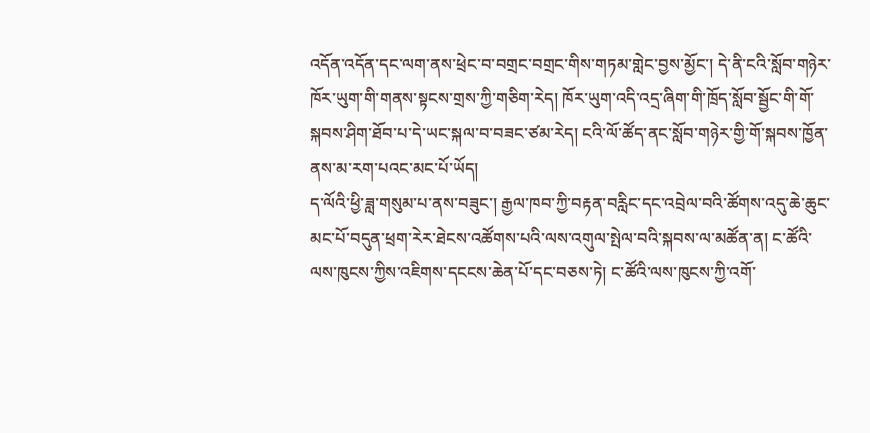འདོན་འདོན་དང་ལག་ནས་ཕྲེང་བ་བགྲང་བགྲང་གིས་གཏམ་གླེང་བྱས་མྱོང་། དེ་ནི་ངའི་སློབ་གཉེར་ཁོར་ཡུག་གི་གནས་སྟངས་གྲས་ཀྱི་གཅིག་རེད། ཁོར་ཡུག་འདི་འདྲ་ཞིག་གི་ཁྲོད་སློབ་སྦྱོང་གི་གོ་སྐབས་ཤིག་ཐོབ་པ་དེ་ཡང་སྐལ་བ་བཟང་ཙམ་རེད། ངའི་ལོ་ཚོད་ནང་སློབ་གཉེར་གྱི་གོ་སྐབས་ཁྱོན་ནས་མ་རག་པའང་མང་པོ་ཡོད།
ད་ལོའི་ཕྱི་ཟླ་གསུམ་པ་ནས་བཟུང་། རྒྱལ་ཁབ་ཀྱི་བརྟན་བརླིང་དང་འབྲེལ་བའི་ཚོགས་འདུ་ཆེ་ཆུང་མང་པོ་བདུན་ཕྲག་རེར་ཐེངས་འཚོགས་པའི་ལས་འགུལ་སྤེལ་བའི་སྐབས་ལ་མཚོན་ན། ང་ཚོའི་ལས་ཁུངས་ཀྱིས་འཇིགས་དངངས་ཆེན་པོ་དང་བཅས་ཏེ། ང་ཚོའི་ལས་ཁུངས་ཀྱི་འགོ་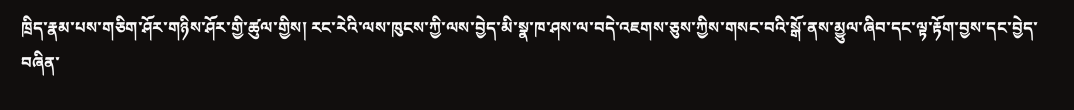ཁྲིད་རྣམ་པས་གཅིག་ཤོར་གཉིས་ཤོར་གྱི་ཚུལ་གྱིས། རང་རེའི་ལས་ཁུངས་ཀྱི་ལས་བྱེད་མི་སྣ་ཁ་ཤས་ལ་བདེ་འཇགས་ཅུས་ཀྱིས་གསང་བའི་སྒོ་ནས་མྱུལ་ཞིབ་དང་ལྟ་རྟོག་བྱས་དང་བྱེད་བཞིན་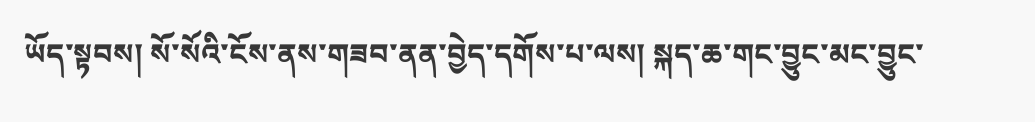ཡོད་སྟབས། སོ་སོའི་ངོས་ནས་གཟབ་ནན་བྱེད་དགོས་པ་ལས། སྐད་ཆ་གང་བྱུང་མང་བྱུང་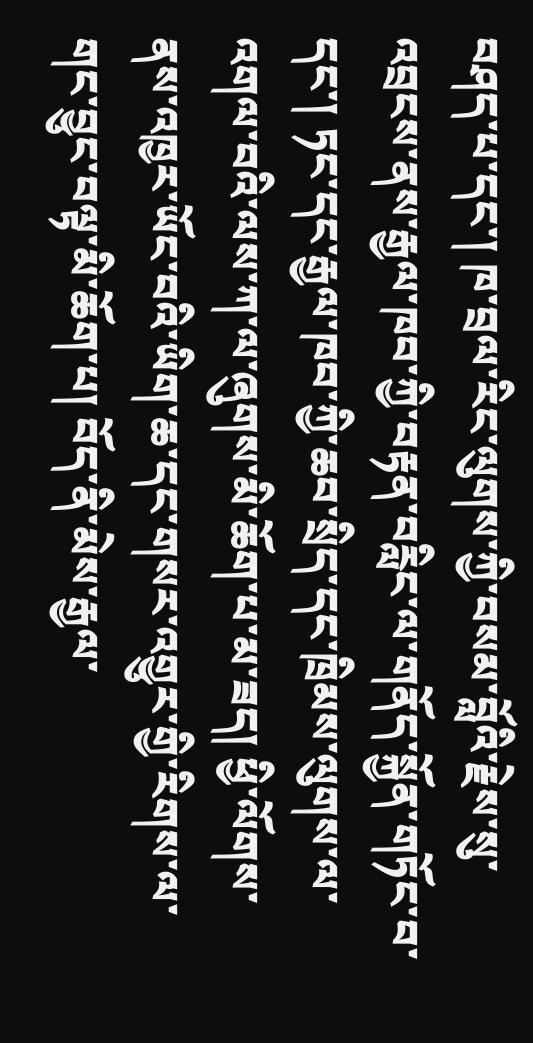བཤད་པ་དང་། ཁ་བྲལ་རིང་ལུགས་ཀྱི་བསམ་བློའི་རྗེས་སུ་འབྲངས་ནས་རྒྱལ་ཁབ་ཀྱི་བརྟན་བརླིང་ལ་གནོད་སྐྱོན་གཏོང་བ་དང་། ཏང་དང་རྒྱལ་ཁབ་ཀྱི་ཆབ་སྲིད་དང་ཁྲིམས་ལུགས་ལ་འགལ་བའི་ལས་ཀ་ལ་ཞུགས་མི་ཆོག་པ་མ་ཟད། ཕྱི་ལོགས་ནས་འཁྱར་ཡོང་བའི་ཡིག་ཆ་དང་གསར་འགྱུར་གྱི་རིགས་ལ་གང་བྱུང་བལྟ་མི་ཆོག་པ། བོད་ནི་མེས་རྒྱལ་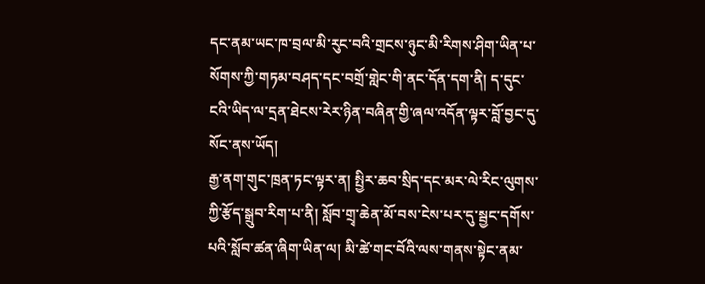དང་ནམ་ཡང་ཁ་བྲལ་མི་རུང་བའི་གྲངས་ཉུང་མི་རིགས་ཤིག་ཡིན་པ་སོགས་ཀྱི་གཏམ་བཤད་དང་བགྲོ་གླེང་གི་ནང་དོན་དག་ནི། ད་དུང་ངའི་ཡིད་ལ་དྲན་ཐེངས་རེར་ཉིན་བཞིན་གྱི་ཞལ་འདོན་ལྟར་བློ་བྱང་དུ་སོང་ནས་ཡོད།
རྒྱ་ནག་གུང་ཁྲན་ཏང་ལྟར་ན། སྤྱིར་ཆབ་སྲིད་དང་མར་ལེ་རིང་ལུགས་ཀྱི་རྩོད་སྒྲུབ་རིག་པ་ནི། སློབ་གྲྭ་ཆེན་མོ་བས་ངེས་པར་དུ་སྦྱང་དགོས་པའི་སློབ་ཚན་ཞིག་ཡིན་ལ། མི་ཚེ་གང་བོའི་ལས་གནས་སྟེང་ནམ་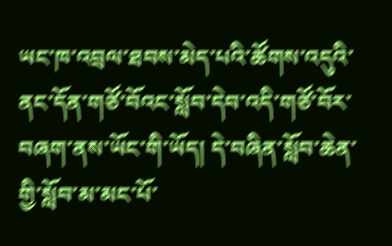ཡང་ཁ་འབྲལ་ཐབས་མེད་པའི་ཚོགས་འདུའི་ནང་དོན་གཙོ་བོའང་སློབ་དེབ་འདི་གཙོ་བོར་བཞག་ནས་ཡོང་གི་ཡོད། དེ་བཞིན་སློབ་ཆེན་གྱི་སློབ་མ་མང་པོ་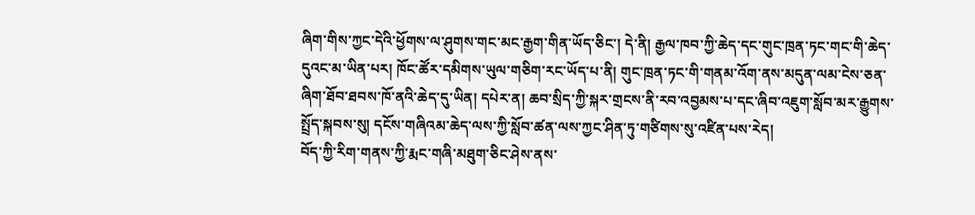ཞིག་གིས་ཀྱང་དེའི་ཕྱོགས་ལ་ཤུགས་གང་མང་རྒྱག་གིན་ཡོད་ཅིང་། དེ་ནི། རྒྱལ་ཁབ་ཀྱི་ཆེད་དང་གུང་ཁྲན་ཏང་གང་གི་ཆེད་དུའང་མ་ཡིན་པར། ཁོང་ཚོར་དམིགས་ཡུལ་གཅིག་རང་ཡོད་པ་ནི། གུང་ཁྲན་ཏང་གི་གནམ་འོག་ནས་མདུན་ལམ་ངེས་ཅན་ཞིག་ཐོབ་ཐབས་ཁོ་ནའི་ཆེད་དུ་ཡིན། དཔེར་ན། ཆབ་སྲིད་ཀྱི་སྐར་གྲངས་ནི་རབ་འབྱམས་པ་དང་ཞིབ་འཇུག་སློབ་མར་རྒྱུགས་སྤྲོད་སྐབས་སུ། དངོས་གཞིའམ་ཆེད་ལས་ཀྱི་སློབ་ཚན་ལས་ཀྱང་ཤིན་ཏུ་གཙིགས་སུ་འཛིན་པས་རེད།
བོད་ཀྱི་རིག་གནས་ཀྱི་རྨང་གཞི་མཐུག་ཅིང་ཤེས་ནས་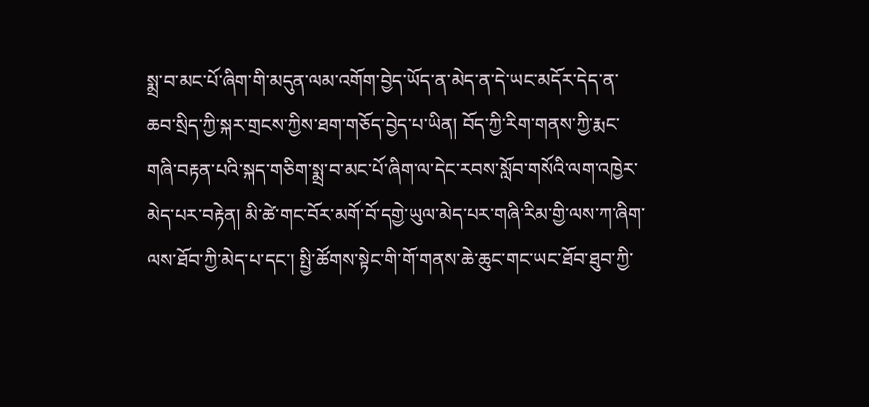སྨྲ་བ་མང་པོ་ཞིག་གི་མདུན་ལམ་འགོག་བྱེད་ཡོད་ན་མེད་ན་དེ་ཡང་མདོར་དེད་ན་ཆབ་སྲིད་ཀྱི་སྐར་གྲངས་ཀྱིས་ཐག་གཅོད་བྱེད་པ་ཡིན། བོད་ཀྱི་རིག་གནས་ཀྱི་རྨང་གཞི་བརྟན་པའི་སྐད་གཅིག་སྨྲ་བ་མང་པོ་ཞིག་ལ་དེང་རབས་སློབ་གསོའི་ལག་འཁྱེར་མེད་པར་བརྟེན། མི་ཚེ་གང་བོར་མགོ་བོ་དགྱེ་ཡུལ་མེད་པར་གཞི་རིམ་གྱི་ལས་ཀ་ཞིག་ལས་ཐོབ་ཀྱི་མེད་པ་དང་། སྤྱི་ཚོགས་སྟེང་གི་གོ་གནས་ཆེ་ཆུང་གང་ཡང་ཐོབ་ཐུབ་ཀྱི་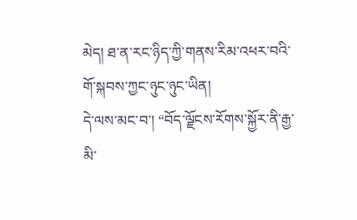མེད། ཐ་ན་རང་ཉིད་ཀྱི་གནས་རིམ་འཕར་བའི་གོ་སྐབས་ཀྱང་ཉུང་ཉུང་ཡིན།
དེ་ལས་མང་བ་། “བོད་ལྗོངས་རོགས་སྐྱོར་ནི་རྒྱ་མི་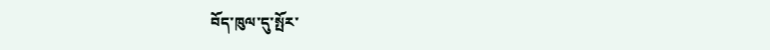བོད་ཁུལ་དུ་སྤོར་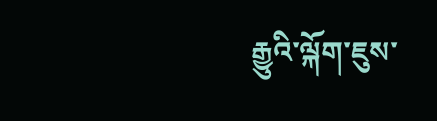རྒྱུའི་ལྐོག་ཇུས་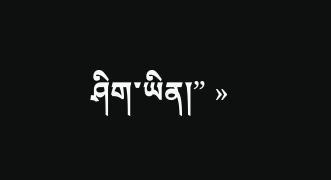ཤིག་ཡིན།” »